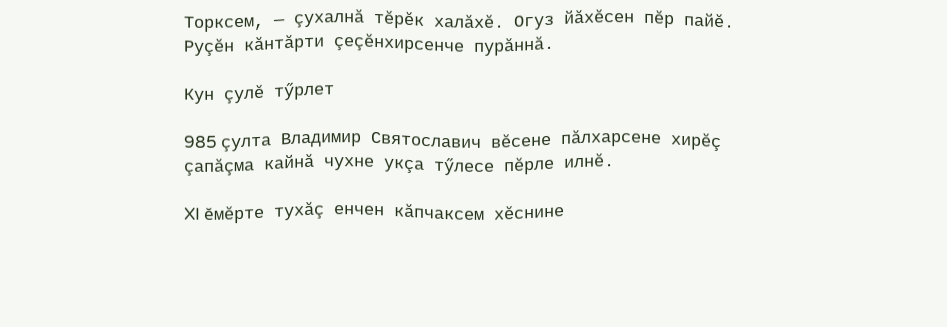Торксем, — çухалнă тĕрĕк халăхĕ. Огуз йăхĕсен пĕр пайĕ. Руçĕн кăнтăрти çеçĕнхирсенче пурăннă.

Кун çулĕ тӳрлет

985 çулта Владимир Святославич вĕсене пăлхарсене хирĕç çапăçма кайнă чухне укçа тӳлесе пĕрле илнĕ.

XI ĕмĕрте тухăç енчен кăпчаксем хĕснине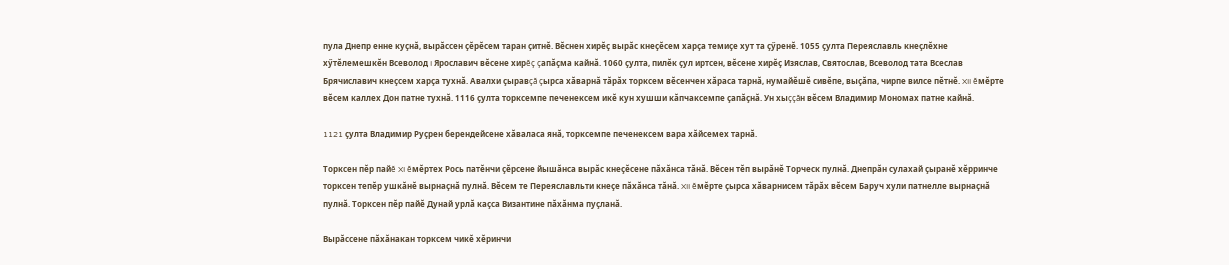пула Днепр енне куçнă, вырăссен çĕрĕсем таран çитнĕ. Вĕснен хирĕç вырăс кнеçĕсем харçа темиçе хут та çӳренĕ. 1055 çулта Переяславль кнеçлĕхне хӳтĕлемешкĕн Всеволод I Ярославич вĕсене хирĕç çапăçма кайнă. 1060 çулта, пилĕк çул иртсен, вĕсене хирĕç Изяслав, Святослав, Всеволод тата Всеслав Брячиславич кнеçсем харçа тухнă. Авалхи çыравçă çырса хăварнă тăрăх торксем вĕсенчен хăраса тарнă, нумайĕшĕ сивĕпе, выçăпа, чирпе вилсе пĕтнĕ. XII ĕмĕрте вĕсем каллех Дон патне тухнă. 1116 çулта торксемпе печенексем икĕ кун хушши кăпчаксемпе çапăçнă. Ун хыççăн вĕсем Владимир Мономах патне кайнă.

1121 çулта Владимир Руçрен берендейсене хăваласа янă, торксемпе печенексем вара хăйсемех тарнă.

Торксен пĕр пайĕ XI ĕмĕртех Рось патĕнчи çĕрсене йышăнса вырăс кнеçĕсене пăхăнса тăнă. Вĕсен тĕп вырăнĕ Торческ пулнă. Днепрăн сулахай çыранĕ хĕрринче торксен тепĕр ушкăнĕ вырнаçнă пулнă. Вĕсем те Переяславльти кнеçе пăхăнса тăнă. XII ĕмĕрте çырса хăварнисем тăрăх вĕсем Баруч хули патнелле вырнаçнă пулнă. Торксен пĕр пайĕ Дунай урлă каçса Византине пăхăнма пуçланă.

Вырăссене пăхăнакан торксем чикĕ хĕринчи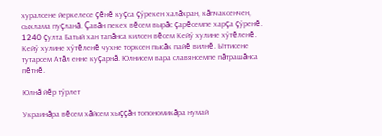хуралсене йеркелесе çĕнĕ куçса çӳрекен халăхран, кăпчаксенчен, сыхлама пуçланă. Çавăн пекех вĕсем вырăс çарĕсемпе харçа çӳренĕ. 1240 çулта Батый хан тапăнса килсен вĕсем Кейӳ хулине хӳтĕленĕ. Кейӳ хулине хӳтĕленĕ чухне торксен пысăк пайĕ вилнĕ. Ыттисене тутарсем Атăл енне куçарнă. Юлнисем вара славянсемпе пăтрашăнса пĕтнĕ.

Юлнă йĕр тӳрлет

Украинăра вĕсем хăйсем хыççăн топономикăра нумай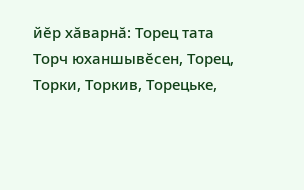йĕр хăварнă: Торец тата Торч юханшывĕсен, Торец, Торки, Торкив, Торецьке,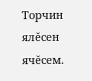Торчин ялĕсен ячĕсем.